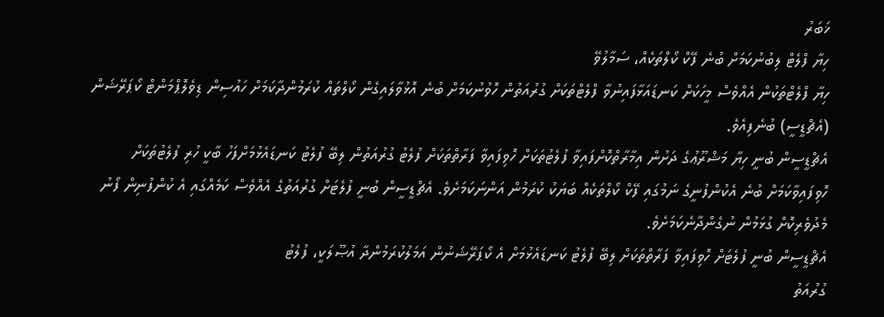ޚަބަރު
ހިޔާ ފްލެޓް ލިބުނުކަމަށް ބުނެ ފޭކް ކޯލްތަކެއް، ސަމާލުވޭ
ހިޔާ ފްލެޓްތަކުން އެއްވެސް މީހަކަށް ކަނޑައަޅާފައިނުވާ ފްލެޓްތަކަށް ގުރުއަތުން ހޮވުނުކަމަށް ބުނެ އޮޅުވާލައިގެން ކޯލްތައް ކުރަމުންދާކަމަށް ހައުސިން ޑިވެލޮޕްމަންޓް ކޯޕަރޭޝަން (އެޗްޑީސީ) ބުނެފިއެވެ.
އެޗްޑީސީން ބުނީ ހިޔާ މަޝްރޫޢުގެ ދަށުން އިމާރާތްކޮށްފައިވާ ފުލެޓުތަކަށް ހޮވިފައިވާ ފަރާތްތަކަށް ފުލެޓު ގުރުއަތުން ލިބޭ ފުލެޓު ކަނޑައެޅުމަށްފަހު ބާކީ ހުރި ފުލެޓުތަކަށް ހޮވިފައިވާކަމަށް ބުނެ އެކުންފުނީގެ ނަމުގައި ފޭކް ކޯލްތަކެއް ބަޔަކު ކުރަމުން އަންނަކަމަށެވެ. އެޗްޑީސީން ބުނީ ފުލެޓަށް ގުރުއަތުގެ އެއްވެސް ކަމެއްގައި އެ ކުންފުނިން ފޯނު މެދުވެރިކޮށް ގުޅަމުން ނުގެންދާނެކަމަށެވެ.
އެޗްޑީސީން ބުނީ ފުލެޓަށް ހޮވިފައިވާ ފަރާތްތަކަށް ލިބޭ ފުލެޓު ކަނޑައެޅުމަށް އެ ކޯޕަރޭޝަނުން އަމަލުކުރަމުންދާ އުޞޫލަކީ، ފުލެޓު
ގުރުއަތު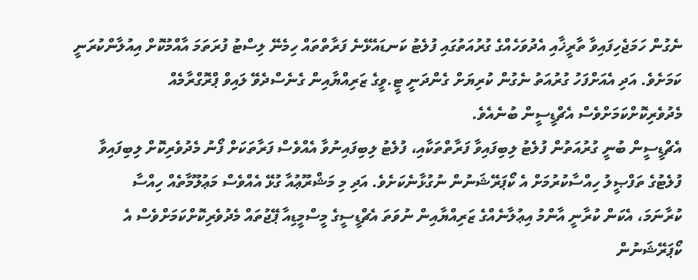ނެގުން ހަމަޖެހިފައިވާ ތާރީޚާއި އެދުވަހެއްގެ ގުރުއަތުގައި ފުލެޓު ކަނޑައެޅޭނެ ފަރާތްތައް ހިމެނޭ ލިސްޓު ފުރަތަމަ އާއްމުކޮށް އިއުލާންކުރަނީ ކަމަށެވެ. އަދި އެއަށްފަހު ގުރުއަތު ނެގުން ކުރިޔަށް ގެންދަނީ ޓީ.ވީގެ ޒަރިއްޔާއިން ގެނެސްދެވޭ ލައިވް ޕްރޮގްރާމެއް މެދުވެރިކޮށްކަމަށްވެސް އެޗްޑީސީން ބުނެއެވެ.
އެޗްޑީސީން ބުނީ ގުރުއަތުން ފުލެޓު ލިބިފައިވާ ފަރާތްތަކާއި، ފުލެޓު ލިބިފައިނުވާ އެއްވެސް ފަރާތަކަށް ފޯނު މެދުވެރިކޮށް ލިބިފައިވާ
ފުލެޓުގެ ތަފްޞީލު ހިއްސާކުރުމަށް އެ ކޯޕަރޭޝަނުން ނުގުޅާނެކަށެވެ. އަދި މި މަޝްރޫޢުއާ ގުޅޭ އެއްވެސް މަޢުލޫމާތެއް ހިއްސާ
ކުރާނަމަ، އެކަން ކުރާނީ އާންމު އިޢުލާނެއްގެ ޒަރިއްޔާއިން ނުވަތަ އެޗްޑީސީގެ މީސްމީޑިއާ ޕޭޖުތައް މެދުވެރިކޮށްކަމަށްވެސް އެ ކޯޕަރޭޝަނުން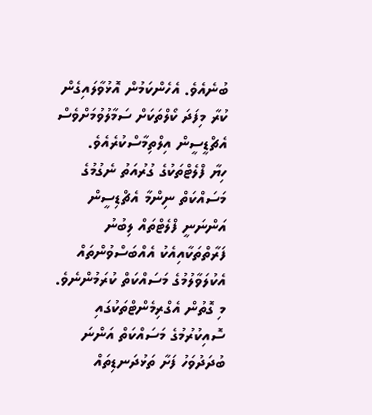ބުނެއެވެ. އެހެންކަމުން އޮޅުވާލައިގެން ކުރާ މިފަދަ ކޯލްތަކަށް ސަމާލުވުމަށްވެސް އެޗްޑީސީން އިލްތިމާސްކުރެއެވެ.
ހިޔާ ފްލެޓްތަކުގެ ގުރުއަތު ނެގުމުގެ މަސައްކަތް ނިންމާ އެޗްޑިސީން އަންނަނީ ފްލެޓްތައް ލިބުނު ފަރާތްތަކާއިއެކު އެއްބަސްވުންތައް އެކުލަވާލުމުގެ މަސައްކަތް ކުރަމުންނެވެ. މި ގޮތުން އެގްރިމެންޓްތަކުގައި ސޮއިކުރުމުގެ މަސައްކަތް އަންނަ ބުދަދުވަހު ފަށާ ތަޅުދަނޑިތައް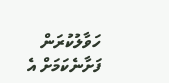ހަވާލުކުރަން ފަށާނެކަމަށް އެ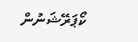ކޯޕަރޭޝަނުން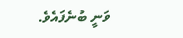ވަނީ ބުނެފައެވެ.